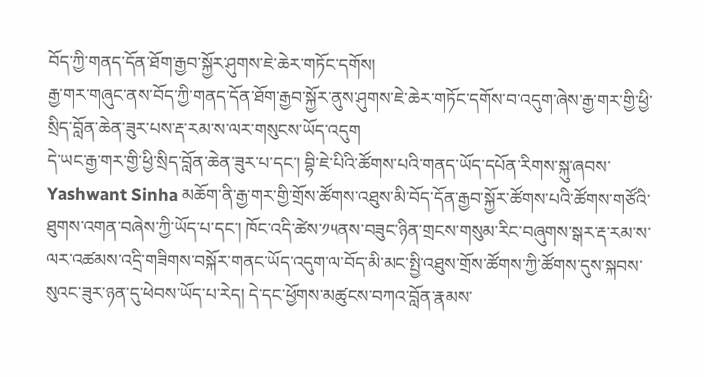བོད་ཀྱི་གནད་དོན་ཐོག་རྒྱབ་སྐྱོར་ཤུགས་ཇེ་ཆེར་གཏོང་དགོས།
རྒྱ་གར་གཞུང་ནས་བོད་ཀྱི་གནད་དོན་ཐོག་རྒྱབ་སྐྱོར་ནུས་ཤུགས་ཇེ་ཆེར་གཏོང་དགོས་བ་འདུག་ཞེས་རྒྱ་གར་གྱི་ཕྱི་སྲིད་བློན་ཆེན་ཟུར་པས་རྡ་རམ་ས་ལར་གསུངས་ཡོད་འདུག
དེ་ཡང་རྒྱ་གར་གྱི་ཕྱི་སྲིད་བློན་ཆེན་ཟུར་པ་དང་། བྷི་ཇེ་པིའི་ཚོགས་པའི་གནད་ཡོད་དཔོན་རིགས་སྐུ་ཞབས་Yashwant Sinha མཆོག་ནི་རྒྱ་གར་གྱི་གྲོས་ཚོགས་འཐུས་མི་བོད་དོན་རྒྱབ་སྐྱོར་ཚོགས་པའི་ཚོགས་གཙོའི་ཐུགས་འགན་བཞེས་ཀྱི་ཡོད་པ་དང་། ཁོང་འདི་ཚེས་༡༥ནས་བཟུང་ཉིན་གྲངས་གསུམ་རིང་བཞུགས་སྒར་རྡ་རམ་ས་ལར་འཚམས་འདྲི་གཟིགས་བསྐོར་གནང་ཡོད་འདུག་ལ་བོད་མི་མང་སྤྱི་འཐུས་གྲོས་ཚོགས་ཀྱི་ཚོགས་དུས་སྐབས་སུའང་ཟུར་ཉན་དུ་ཕེབས་ཡོད་པ་རེད། དེ་དང་ཕྱོགས་མཚུངས་བཀའ་བློན་རྣམས་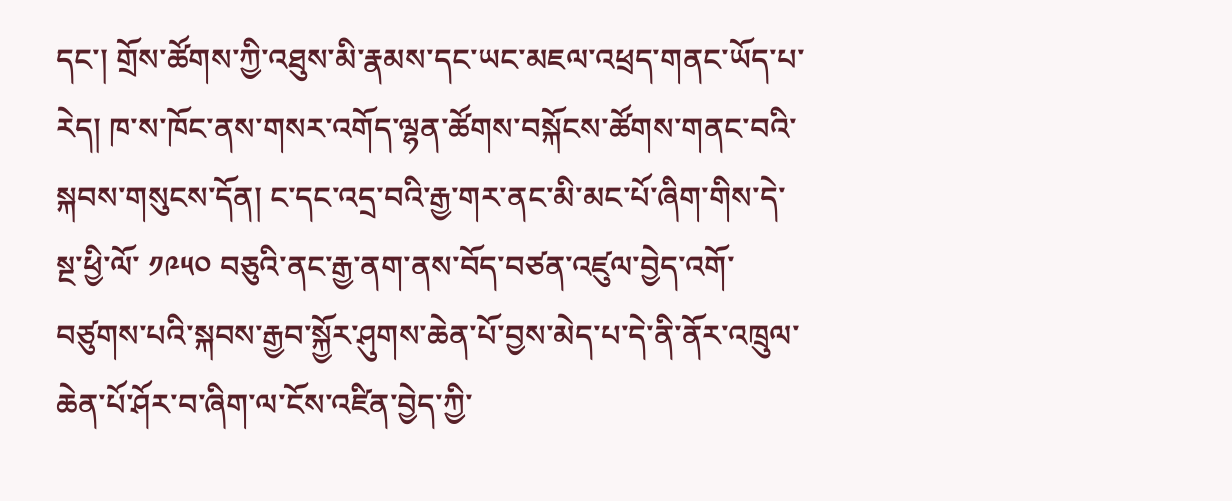དང་། གྲོས་ཚོགས་ཀྱི་འཐུས་མི་རྣམས་དང་ཡང་མཇལ་འཕྲད་གནང་ཡོད་པ་རེད། ཁ་ས་ཁོང་ནས་གསར་འགོད་ལྷན་ཚོགས་བསྐོངས་ཚོགས་གནང་བའི་སྐབས་གསུངས་དོན། ང་དང་འདྲ་བའི་རྒྱ་གར་ནང་མི་མང་པོ་ཞིག་གིས་དེ་སྔ་ཕྱི་ལོ་ ༡༩༥༠ བཅུའི་ནང་རྒྱ་ནག་ནས་བོད་བཙན་འཛུལ་བྱེད་འགོ་བཙུགས་པའི་སྐབས་རྒྱབ་སྐྱོར་ཤུགས་ཆེན་པོ་བྱས་མེད་པ་དེ་ནི་ནོར་འཁྲུལ་ཆེན་པོ་ཤོར་བ་ཞིག་ལ་ངོས་འཛིན་བྱེད་ཀྱི་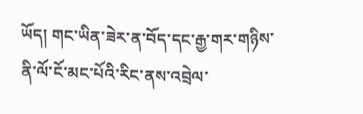ཡོད། གང་ཡིན་ཟེར་ན་བོད་དང་རྒྱ་གར་གཉིས་ནི་ལོ་ངོ་མང་པོའི་རིང་ནས་འབྲེལ་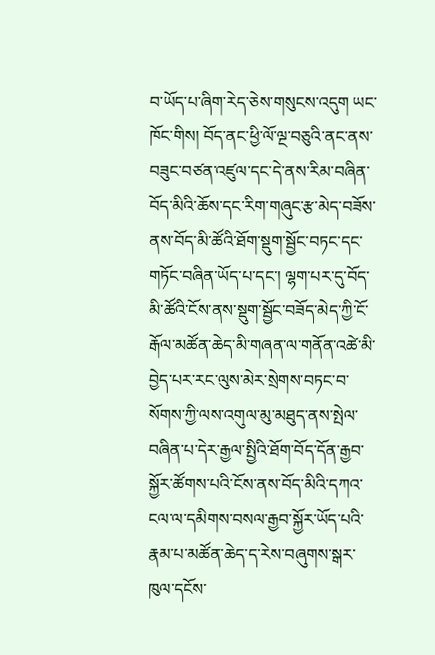བ་ཡོད་པ་ཞིག་རེད་ཅེས་གསུངས་འདུག ཡང་ཁོང་གིས། བོད་ནང་ཕྱི་ལོ་ལྔ་བཅུའི་ནང་ནས་བཟུང་བཙན་འཛུལ་དང་དེ་ནས་རིམ་བཞིན་བོད་མིའི་ཆོས་དང་རིག་གཞུང་རྩ་མེད་བཟོས་ནས་བོད་མི་ཚོའི་ཐོག་སྡུག་སྦྱོང་བཏང་དང་གཏོང་བཞིན་ཡོད་པ་དང་། ལྷག་པར་དུ་བོད་མི་ཚོའི་ངོས་ནས་སྡུག་སྦྱོང་བཟོད་མེད་ཀྱི་ངོ་རྒོལ་མཚོན་ཆེད་མི་གཞན་ལ་གནོན་འཚེ་མི་བྱེད་པར་རང་ལུས་མེར་སྲེགས་བཏང་བ་སོགས་ཀྱི་ལས་འགུལ་མུ་མཐུད་ནས་སྤེལ་བཞིན་པ་དེར་རྒྱལ་སྤྱིའི་ཐོག་བོད་དོན་རྒྱབ་སྐྱོར་ཚོགས་པའི་ངོས་ནས་བོད་མིའི་དཀའ་ངལ་ལ་དམིགས་བསལ་རྒྱབ་སྐྱོར་ཡོད་པའི་རྣམ་པ་མཚོན་ཆེད་ད་རེས་བཞུགས་སྒར་ཁུལ་དངོས་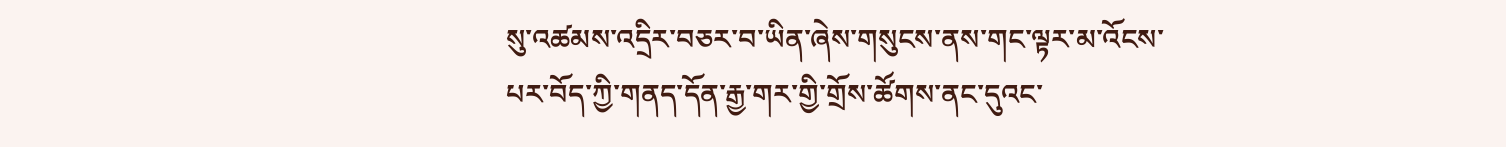སུ་འཚམས་འདྲིར་བཅར་བ་ཡིན་ཞེས་གསུངས་ནས་གང་ལྟར་མ་འོངས་པར་བོད་ཀྱི་གནད་དོན་རྒྱ་གར་གྱི་གྲོས་ཚོགས་ནང་དུའང་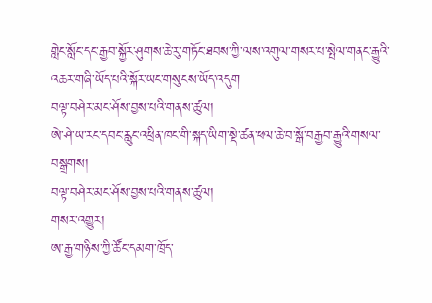གླེང་སློང་དང་རྒྱབ་སྐྱོར་ཤུགས་ཆེ་རུ་གཏོང་ཐབས་ཀྱི་ལས་འགུལ་གསར་པ་སྤེལ་གནང་རྒྱུའི་འཆར་གཞི་ཡོད་པའི་སྐོར་ཡང་གསུངས་ཡོད་འདུག
བལྟ་བཤེར་མང་ཤོས་བྱས་པའི་གནས་ཚུལ།
ཨེ་ཤེ་ཡ་རང་དབང་རླུང་འཕྲིན་ཁང་གི་སྐད་ཡིག་སྡེ་ཚན་ཕལ་ཆེ་བ་སྒོ་བརྒྱབ་རྒྱུའི་གསལ་བསྒྲགས།
བལྟ་བཤེར་མང་ཤོས་བྱས་པའི་གནས་ཚུལ།
གསར་འགྱུར།
ཨ་རྒྱ་གཉིས་ཀྱི་ཚོང་དམག་ཁྲོད་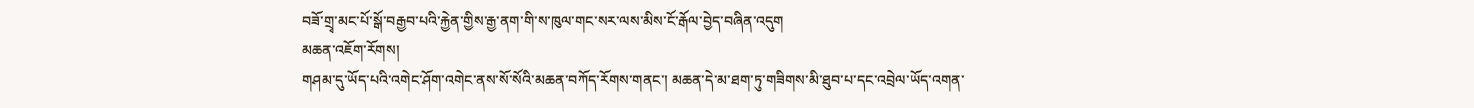བཟོ་གྲྭ་མང་པོ་སྒོ་བརྒྱབ་པའི་རྐྱེན་གྱིས་རྒྱ་ནག་གི་ས་ཁུལ་གང་སར་ལས་མིས་ངོ་རྒོལ་བྱེད་བཞིན་འདུག
མཆན་འཇོག་རོགས།
གཤམ་དུ་ཡོད་པའི་འགེང་ཤོག་འགེང་ནས་སོ་སོའི་མཆན་བཀོད་རོགས་གནང་། མཆན་དེ་མ་ཐག་ཏུ་གཟིགས་མི་ཐུབ་པ་དང་འབྲེལ་ཡོད་འགན་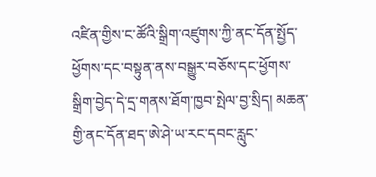འཛིན་གྱིས་ང་ཚོའི་སྒྲིག་འཛུགས་ཀྱི་ནང་དོན་སྤྱོད་ཕྱོགས་དང་བསྟུན་ནས་བསྒྱུར་བཅོས་དང་ཕྱོགས་སྒྲིག་བྱེད་དེ་དྲ་གནས་ཐོག་ཁྱབ་སྤེལ་བྱ་སྲིད། མཆན་གྱི་ནང་དོན་ཐད་ཨེ་ཤེ་ཡ་རང་དབང་རླུང་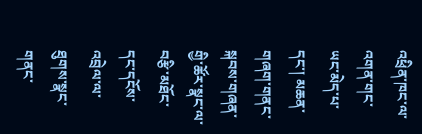འཕྲིན་ཁང་ལ་འགན་གང་ཡང་མེད་པ་དང་། མཆན་གཞག་གནང་སྐབས་གཞན་གྱི་ཚོར་སྣང་ལ་བརྩི་མཐོང་དང་དངོས་འབྲེལ་ལ་ཐུགས་སྣང་གནང་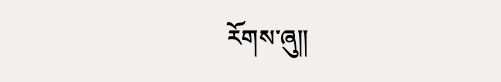རོགས་ཞུ༎